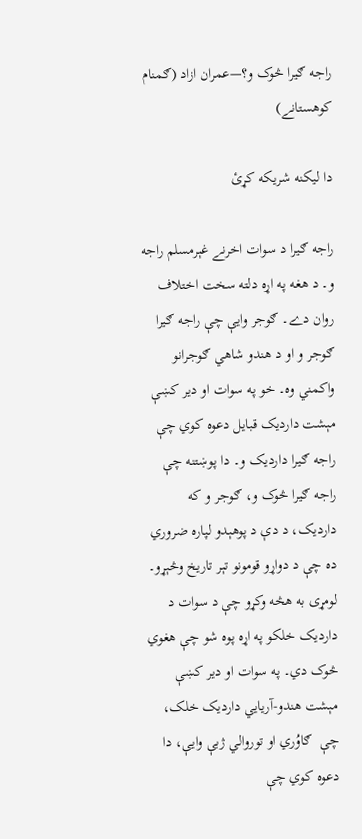راجه ګیرا څوک و؟—عمران ازاد (ګمنام کوهستانے)

دا ليکنه شريکه کړئ

راجه ګیرا د سوات اخرنے غېرمسلم راجه و۔ د هغه په اړه دلته سخت اختلاف روان دے۔ ګوجر وایې چې راجه ګیرا ګوجر و او د هندو شاهي ګوجرانو واکمني وه۔ خو په سوات او دیر کښې مېشت داردیک قبایل دعوه کوي چې راجه ګیرا داردیک و۔ دا پوښتنه چې راجه ګیرا څوک و، ګوجر و که داردیک، د دې د پوهېدو لپاره ضروري ده چې د دواړو قومونو تېر تاریخ وڅېړو۔ لومړی به هڅه وکړو چې د سوات د داردیک خلکو په اړه پوه شو چې هغوي څوک دي۔ په سوات او دیر کښې مېشت هندو-آریایي داردیک خلک، چې  ګاوُري او توروالي ژبې وایې، دا دعوه کوي چې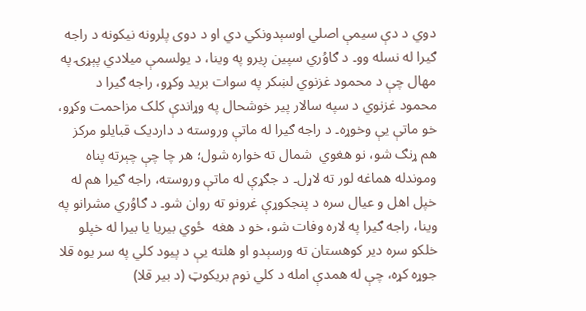دوي د دې سیمې اصلي اوسېدونکي دي او د دوی پلرونه نیکونه د راجه ګیرا له نسله وو۔ د ګاوُري سپین‌ ږیرو په وینا، د یولسمې میلادي پېړۍ په مهال چې د محمود غزنوي لښکر په سوات برید وکړو، راجه ګیرا د محمود غزنوي د سپه ‌سالار پیر خوشحال په وړاندې کلک مزاحمت وکړو، خو ماتې یې وخوړه۔ د راجه ګیرا له ماتې وروسته د داردیک قبایلو مرکز هم ړنګ شو، نو هغوي  شمال ته خواره شول؛ هر چا چې چېرته پناه وموندله هماغه لور ته لاړل۔ د جګړې له ماتې وروسته، راجه ګیرا هم له خپل اهل و عیال سره د پنجکوړې غرونو ته روان شو۔ د ګاوُري مشرانو په وینا، راجه ګیرا په لاره وفات شو، خو د هغه  ځوي بیریا یا بیرا له خپلو خلکو سره دیر کوهستان ته ورسېدو او هلته یې د پیود کلي په سر یوه قلا جوړه کړه، چې له همدې امله د کلي نوم بریکوټ (د بیر قلا)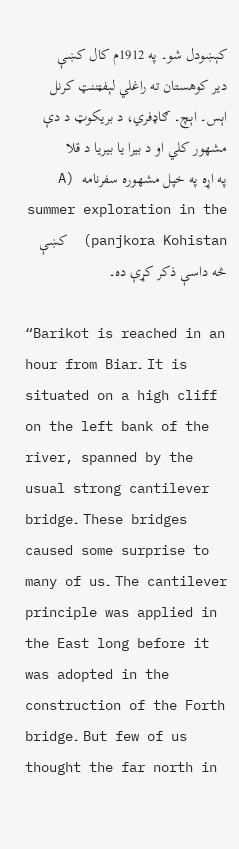کېښودل شو۔ په 1912م کال کښې دیر کوهستان ته راغلي لېفټننټ کرنل اېس۔ اېچ۔ ګاډفري، د بریکوټ د دې مشهور کلي او د بیرا یا بیریا د قلا په اړه په خپل مشهوره سفرنامه  (A summer exploration in the panjkora Kohistan)  کښې څه داسې ذکر کړې ده۔

“Barikot is reached in an hour from Biar۔ It is situated on a high cliff on the left bank of the river, spanned by the usual strong cantilever bridge۔ These bridges caused some surprise to many of us۔ The cantilever principle was applied in the East long before it was adopted in the construction of the Forth bridge۔ But few of us thought the far north in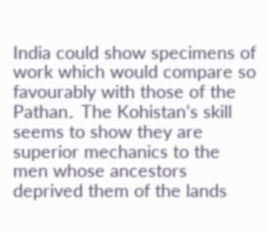India could show specimens of work which would compare so favourably with those of the Pathan۔ The Kohistan’s skill seems to show they are superior mechanics to the men whose ancestors deprived them of the lands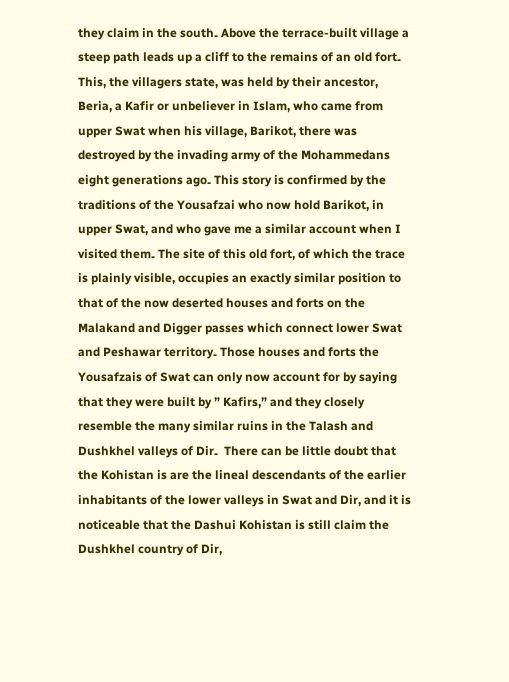they claim in the south۔ Above the terrace-built village a steep path leads up a cliff to the remains of an old fort۔ This, the villagers state, was held by their ancestor, Beria, a Kafir or unbeliever in Islam, who came from upper Swat when his village, Barikot, there was destroyed by the invading army of the Mohammedans eight generations ago۔ This story is confirmed by the traditions of the Yousafzai who now hold Barikot, in upper Swat, and who gave me a similar account when I visited them۔ The site of this old fort, of which the trace is plainly visible, occupies an exactly similar position to that of the now deserted houses and forts on the Malakand and Digger passes which connect lower Swat and Peshawar territory۔ Those houses and forts the Yousafzais of Swat can only now account for by saying that they were built by ” Kafirs,” and they closely resemble the many similar ruins in the Talash and Dushkhel valleys of Dir۔  There can be little doubt that the Kohistan is are the lineal descendants of the earlier inhabitants of the lower valleys in Swat and Dir, and it is noticeable that the Dashui Kohistan is still claim the Dushkhel country of Dir,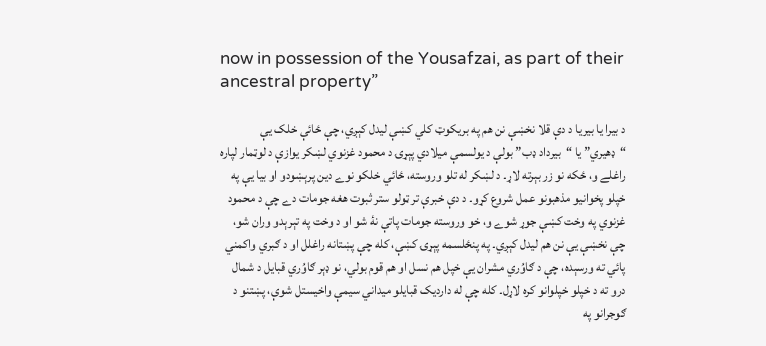now in possession of the Yousafzai, as part of their ancestral property”

د بیرا یا بیریا د دې قلا نخښې نن هم په بریکوټ کلي کښې لیدل کېږي، چې ځائې خلک یې “ډهیري” یا “بیرداد ډب” بولې د یولسمې میلادي پېړۍ د محمود غزنوي لښکر یوازې د لوټمار لپاره راغلے و، ځکه نو زر بېرته لاړ۔ د لښکر له تلو وروسته، ځائي خلکو نوے دین پرېښودو او بیا یې په خپلو پخوانیو مذهبونو عمل شروع کړو۔ د دې خبرې تر ټولو ستر ثبوت هغه جومات دے چې د محمود غزنوي په وخت کښې جوړ شوے و، خو وروسته جومات پاتې نۀ شو او د وخت په تېرېدو وران شو، چې نخښې یې نن هم لیدل کېږي۔ په پنځلسمه پېړۍ کښې، کله چې پښتانه راغلل او د ګبري واکمني پائي ته ورسېده، چې د ګاوُري مشران یې خپل هم‌ نسل او هم‌ قوم بولي، نو ډېر ګاوُري قبایل د شمال درو ته د خپلو خپلوانو کره لاړل۔ کله چې له داردیک قبایلو میداني سیمې واخیستل شوې، پښتنو د ګوجرانو په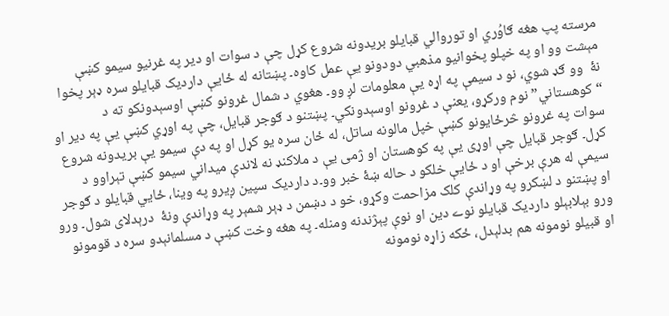مرسته پپ هغه ګاوُري او توروالي قبایلو بریدونه شروع کړل چې د سوات او دیر په غرنیو سیمو کښې مېشت وو او په خپلو پخوانیو مذهبي دودونو یې عمل کاوه۔ پښتانه له ځایې داردیک قبایلو سره ډېر پخوا نۀ  وو ګډ شوي، نو د سیمې په اړه یې معلومات لږ وو۔ هغوي د شمال غرونو کښې اوسېدونکو ته د “کوهستاني” نوم ورکړو، یعنې د غرونو اوسېدونکي۔ پښتنو د ګوجر قبایل، چې په اوړي کښې یې په دیر او سوات په غرونو څرځایونو کښې خپل مالونه ساتل، له ځان سره یو کړل او په دې سیمو یې بریدونه شروع کړل۔ ګوجر قبایل چې اوړی یې په کوهستان او ژمی یې د ملاکنډ نه لاندې میداني سیمو کښې تېراوو د سیمې له هرې برخې او د ځایې خلکو د حاله ښۀ خبر وو۔د داردیک سپین‌ ږیرو په وینا، ځایي قبایلو د ګوجر او پښتنو د لښکرو په وړاندې کلک مزاحمت وکړو، خو د دښمن د ډېر شمېر په وړاندې ونۀ  درېدلای شول۔ ورو ورو بېلابېلو داردیک قبایلو نوے دین او نوې پېژندنه ومنله۔ په هغه وخت کښې د مسلمانېدو سره د قومونو او قبیلو نومونه هم بدلېدل، ځکه زاړه نومونه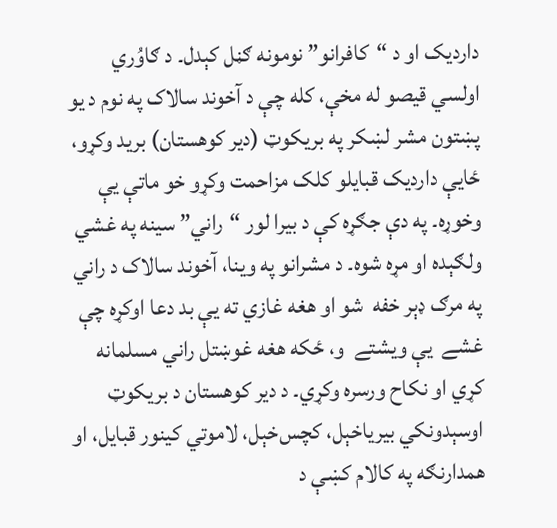داردیک او د “کافرانو” نومونه ګڼل کېدل۔ د ګاوُري  اولسي قیصو له مخې، کله چې د آخوند سالاک په نوم د یو پښتون مشر لښکر په بریکوټ (دیر کوهستان) برید وکړو، ځایې داردیک قبایلو کلک مزاحمت وکړو خو ماتې یې وخوړه۔ په دې جګړه کې د بیرا لور “راني” سینه په غشي ولګېده او مړه شوه۔ د مشرانو په وینا، آخوند سالاک د راني په مرګ ډېر خفه  شو او هغه غازي ته یې بد دعا اوکړه چې غشے  یې ویشتے  و، ځکه هغه غوښتل راني مسلمانه کړي او نکاح ورسره وکړي۔ د دیر کوهستان د بریکوټ اوسېدونکي بیریاخېل، کچس‌خېل، لاموتي کینور قبایل، او همدارنګه په کالام کښې د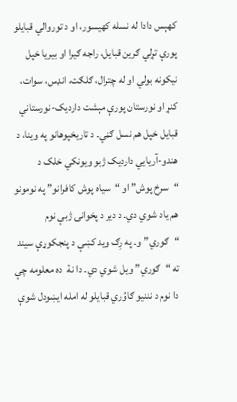کهېس دادا له نسله کهیسور، او د توروالي قبایلو پورې تړلي ګرین قبایل، راجه ګیرا او بیریا خپل نیکونه بولي او له چترال، ګلګت، انډس، سوات، کنړ او نورستان پورې مېشت داردیک-نورستاني قبایل خپل هم ‌نسل ګڼي۔ د تاریخپوهانو په وینا، د هندو-آریایي داردیک ژبو ویونکي خلک د “سرخ ‌پوش” او “سیا‌ه‌ پوش کافرانو” په نومونو هم یاد شوي دي۔ د دیر د پخوانۍ ژبې نوم “ګوري” و۔ په رِګ وید کښې د پنجکوړې سیند ته “ګوري” ویل شوي دي۔ دا نۀ  ده معلومه چې دا نوم د نننیو ګاوُري قبایلو له امله ایښودل شوې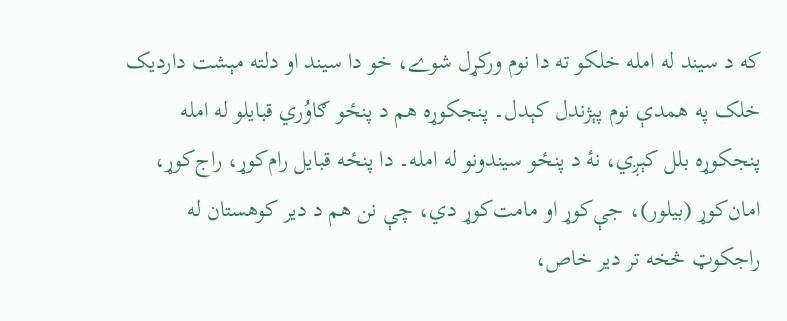که د سیند له امله خلکو ته دا نوم ورکړل شوے، خو دا سیند او دلته مېشت داردیک خلک په همدې نوم پېژندل کېدل۔ پنجکوړه هم د پنځو ګاوُري قبایلو له امله پنجکوړه بلل کېږي، نۀ د پنځو سیندونو له امله۔ دا پنځه قبایل رام‌کوړ، راج‌کوړ، امان‌کوړ (بیلور)، جې‌کوړ او مامت‌کوړ دي، چې نن هم د دیر کوهستان له راجکوټ څخه تر دیر خاص،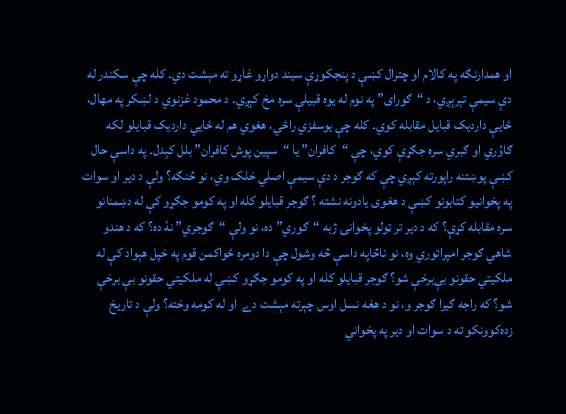او همدارنګه په کالام او چترال کښې د پنجکوړې سیند دواړو غاړو ته مېشت دي۔ کله چې سکندر له دې سیمې تېرېږي، د “ګورای” په نوم له یوه قبیلې سره مخ کېږي۔ د محمود غزنوي د لښکر په مهال، ځایې داردیک قبایل مقابله کوي۔ کله چې یوسفزي راځي، هغوي هم له ځایي داردیک قبایلو لکه ګاوُري او ګبري سره جګړې کوي، چې “کافران” یا “سپین ‌پوش کافران” بلل کېدل۔ په داسې حال کښې پوښتنه راپورته کېږي چې که ګوجر د دې سیمې اصلي خلک وي، نو څنګه؟ ولې د دیر او سوات په پخوانیو کتابونو کښې د هغوی یادونه نشته ؟ ګوجر قبایلو کله او په کومو جګړو کې له دښمنانو سره مقابله کړې؟ که د دیر تر ټولو پخوانۍ ژبه “ګوري” ده، نو ولې “ګوجري” نۀ ده؟ که د هندو شاهي ګوجر امپراتوري وه، نو ناڅاپه داسې څه وشول چې دا دومره ځواکمن قوم په خپل هېواد کې له ملکیتي حقونو بې‌برخې شو؟ ګوجر قبایلو کله او په کومو جګړو کښې له ملکیتي حقونو بې ‌برخې شو؟ که راجه ګیرا ګوجر و، نو د هغه نسل اوس چېرته مېشت دے  او له کومه وخته؟ ولې د تاریخ زده‌کوونکو ته د سوات او دیر په پخواني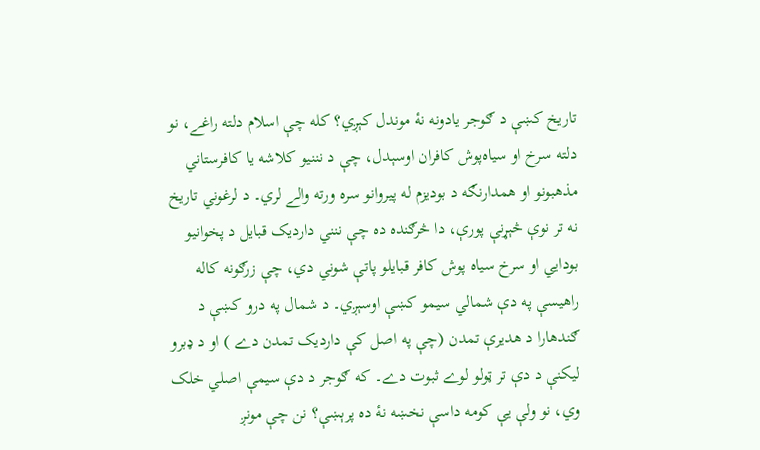تاریخ کښې د ګوجر یادونه نۀ موندل کېږي؟ کله چې اسلام دلته راغے، نو دلته سرخ او سیا‌ه‌پوش کافران اوسېدل، چې د نننیو کلاشه یا کافرستاني مذهبونو او همدارنګه د بودیزم له پیروانو سره ورته والے لري۔ د لرغوني تاریخ نه تر نوې څېړنې پورې، دا څرګنده ده چې ننني داردیک قبایل د پخوانیو بودایي او سرخ ‌سیا‌ه‌ پوش کافر قبایلو پاتې شوني دي، چې زرګونه کاله راهیسې په دې شمالي سیمو کښې اوسېږي۔ د شمال په درو کښې د ګندهارا د هدیرې تمدن (چې په اصل کې داردیک تمدن دے ) او د ډبرو لیکنې د دې تر ټولو لوے ثبوت دے۔ که ګوجر د دې سیمې اصلي خلک وي، نو ولې یې کومه داسې نخښه نۀ ده پرېښې؟ نن چې مونږ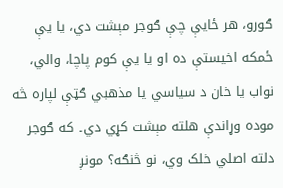ګورو، هر ځایې چې ګوجر مېشت دي، یا یې ځمکه اخیستې ده او یا یې کوم پاچا، والي، نواب یا خان د سیاسي یا مذهبي ګټې لپاره څه موده وړاندې هلته مېشت کړي دي۔ که ګوجر دلته اصلي خلک وي، نو څنګه؟ مونږ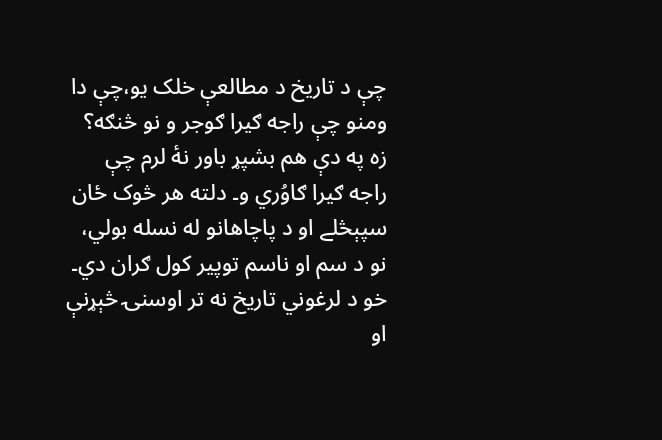چې د تاریخ د مطالعې خلک یو،چې دا ومنو چې راجه ګیرا ګوجر و نو څنګه؟ زه په دې هم بشپړ باور نۀ لرم چې راجه ګیرا ګاوُري و۔ دلته هر څوک ځان سپېڅلے او د پاچاهانو له نسله بولي، نو د سم او ناسم توپیر کول ګران دي۔ خو د لرغوني تاریخ نه تر اوسنۍ څېړنې او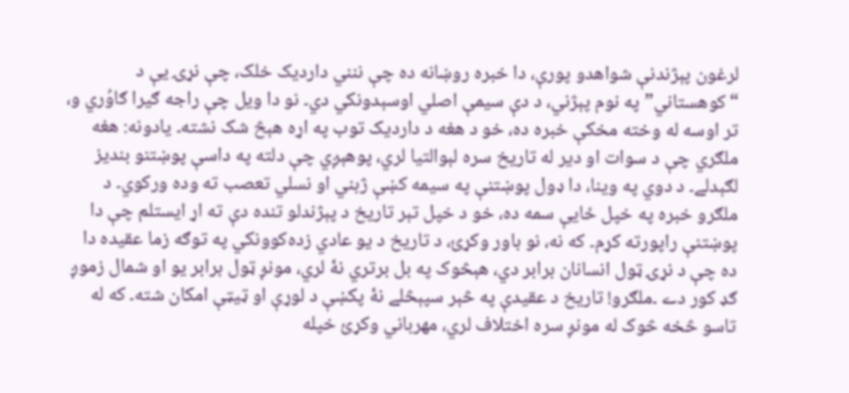لرغون ‌پېژندنې شواهدو پورې، دا خبره روښانه ده چې ننني داردیک خلک، چې نړۍ یې د “کوهستاني” په نوم پېژني، د دې سیمې اصلي اوسېدونکي دي۔ نو دا ویل چې راجه ګیرا ګاوُري و، تر اوسه له وخته مخکې خبره ده، خو د هغه د داردیک توب په اړه هېڅ شک نشته۔ یادونه: هغه ملګري چې د سوات او دیر له تاریخ سره لېوالتیا لري، پوهېږي چې دلته په داسې پوښتنو بندیز لګېدلے۔ د دوي په وینا، دا ډول پوښتنې په سیمه کښې ژبني او نسلي تعصب ته وده ورکوي۔ د ملګرو خبره په خپل ځایې سمه ده، خو د خپل تېر تاریخ د پېژندلو تنده دې ته اړ ایستلم چې دا پوښتنې راپورته کړم۔ که نه، نو باور وکړئ، د تاریخ د یو عادي زده‌کوونکي په توګه زما عقیده دا ده چې د نړۍ ټول انسانان برابر دي، هېڅوک په بل برتري نۀ لري، مونږ ټول برابر یو او شمال زموږ ګډ کور دے ۔ملګرو! تاریخ د عقیدې په څېر سپېڅلے نۀ پکښې د لوړې او ټیټې امکان شته۔ که له تاسو څخه څوک له مونږ سره اختلاف لري، مهرباني وکړئ خپله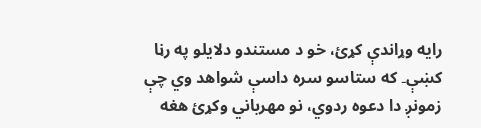رایه وړاندې کړئ، خو د مستندو دلایلو په رڼا کښې۔ که ستاسو سره داسې شواهد وي چې زمونږ دا دعوه ردوي، نو مهرباني وکړئ هغه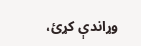وړاندې کړئ،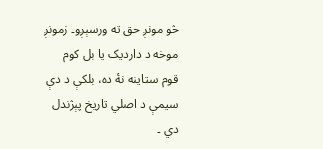څو مونږ حق ته ورسېږو۔ زمونږ موخه د داردیک یا بل کوم قوم ستاینه نۀ ده، بلکې د دې سیمې د اصلي تاریخ پېژندل دي ۔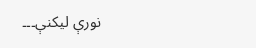نورې ليکنې۔۔۔